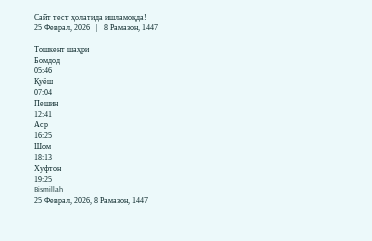Сайт тест ҳолатида ишламоқда!
25 Феврал, 2026   |   8 Рамазон, 1447

Тошкент шаҳри
Бомдод
05:46
Қуёш
07:04
Пешин
12:41
Аср
16:25
Шом
18:13
Хуфтон
19:25
Bismillah
25 Феврал, 2026, 8 Рамазон, 1447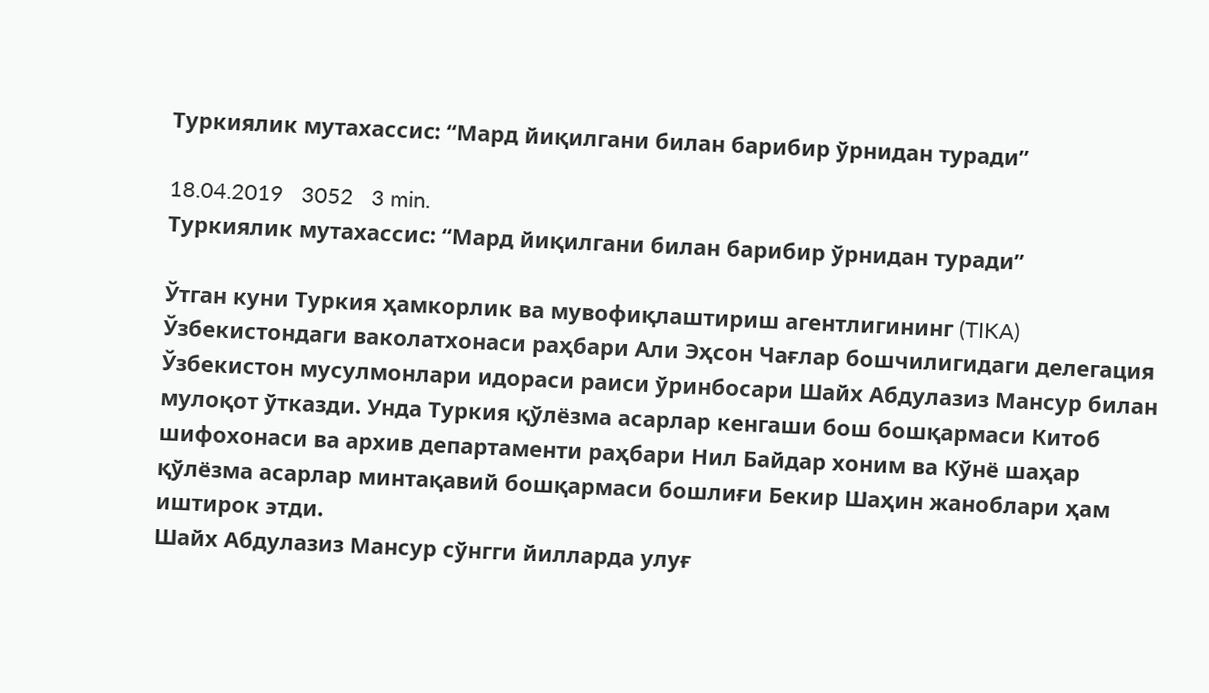Туркиялик мутахассиc: “Мард йиқилгани билан барибир ўрнидан туради”

18.04.2019   3052   3 min.
Туркиялик мутахассиc: “Мард йиқилгани билан барибир ўрнидан туради”

Ўтган куни Туркия ҳамкорлик ва мувофиқлаштириш агентлигининг (TIKA) Ўзбекистондаги ваколатхонаси раҳбари Али Эҳсон Чағлар бошчилигидаги делегация Ўзбекистон мусулмонлари идораси раиси ўринбосари Шайх Абдулазиз Мансур билан мулоқот ўтказди. Унда Туркия қўлёзма асарлар кенгаши бош бошқармаси Китоб шифохонаси ва архив департаменти раҳбари Нил Байдар хоним ва Кўнё шаҳар қўлёзма асарлар минтақавий бошқармаси бошлиғи Бекир Шаҳин жаноблари ҳам иштирок этди.
Шайх Абдулазиз Мансур сўнгги йилларда улуғ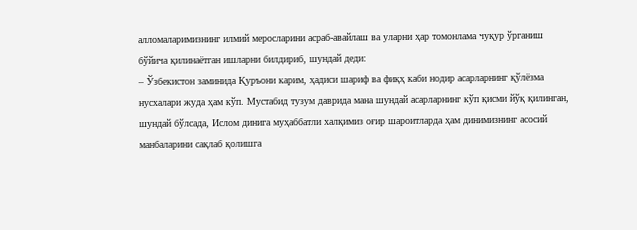алломаларимизнинг илмий меросларини асраб-авайлаш ва уларни ҳар томонлама чуқур ўрганиш бўйича қилинаётган ишларни билдириб, шундай деди:
– Ўзбекистон заминида Қуръони карим, ҳадиси шариф ва фиқҳ каби нодир асарларнинг қўлёзма нусхалари жуда ҳам кўп. Мустабид тузум даврида мана шундай асарларнинг кўп қисми йўқ қилинган, шундай бўлсада, Ислом динига муҳаббатли халқимиз оғир шароитларда ҳам динимизнинг асосий манбаларини сақлаб қолишга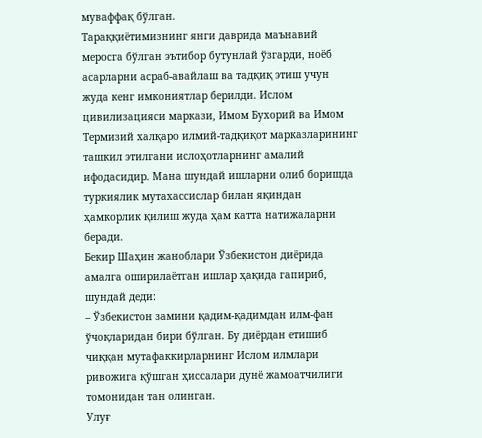муваффақ бўлган.
Тараққиётимизнинг янги даврида маънавий меросга бўлган эътибор бутунлай ўзгарди, ноёб асарларни асраб-авайлаш ва тадқиқ этиш учун жуда кенг имкониятлар берилди. Ислом цивилизацияси маркази, Имом Бухорий ва Имом Термизий халқаро илмий-тадқиқот марказларининг ташкил этилгани ислоҳотларнинг амалий ифодасидир. Мана шундай ишларни олиб боришда туркиялик мутахассислар билан яқиндан ҳамкорлик қилиш жуда ҳам катта натижаларни беради.
Бекир Шаҳин жаноблари Ўзбекистон диёрида амалга оширилаётган ишлар ҳақида гапириб, шундай деди:
– Ўзбекистон замини қадим-қадимдан илм-фан ўчоқларидан бири бўлган. Бу диёрдан етишиб чиққан мутафаккирларнинг Ислом илмлари ривожига қўшган ҳиссалари дунё жамоатчилиги томонидан тан олинган.
Улуғ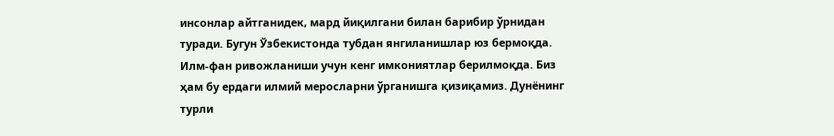инсонлар айтганидек, мард йиқилгани билан барибир ўрнидан туради. Бугун Ўзбекистонда тубдан янгиланишлар юз бермоқда. Илм-фан ривожланиши учун кенг имкониятлар берилмоқда. Биз ҳам бу ердаги илмий меросларни ўрганишга қизиқамиз. Дунёнинг турли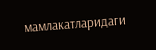мамлакатларидаги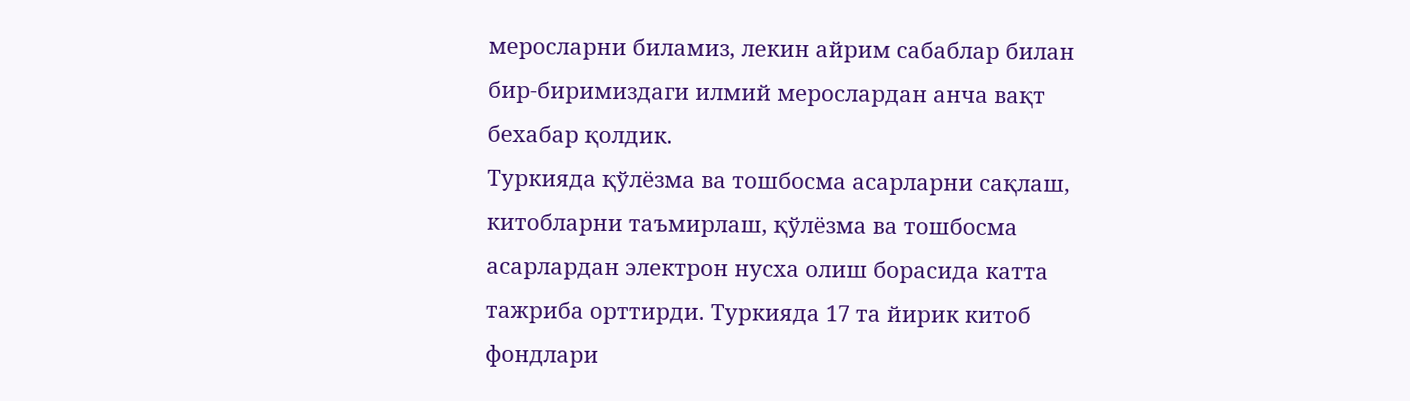меросларни биламиз, лекин айрим сабаблар билан бир-биримиздаги илмий мерослардан анча вақт бехабар қолдик.
Туркияда қўлёзма ва тошбосма асарларни сақлаш, китобларни таъмирлаш, қўлёзма ва тошбосма асарлардан электрон нусха олиш борасида катта тажриба орттирди. Туркияда 17 та йирик китоб фондлари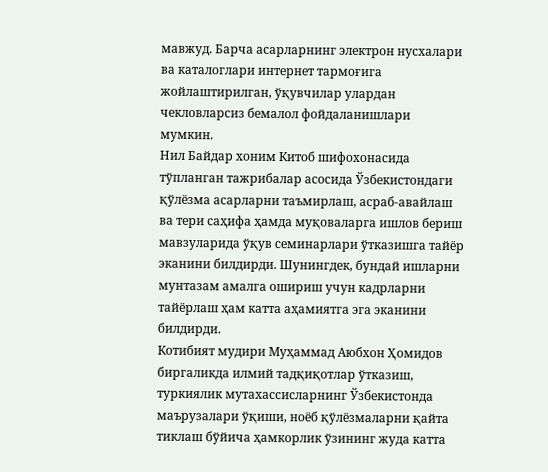мавжуд. Барча асарларнинг электрон нусхалари ва каталоглари интернет тармоғига жойлаштирилган, ўқувчилар улардан чекловларсиз бемалол фойдаланишлари мумкин.
Нил Байдар хоним Китоб шифохонасида тўпланган тажрибалар асосида Ўзбекистондаги қўлёзма асарларни таъмирлаш, асраб-авайлаш ва тери саҳифа ҳамда муқоваларга ишлов бериш мавзуларида ўқув семинарлари ўтказишга тайёр эканини билдирди. Шунингдек, бундай ишларни мунтазам амалга ошириш учун кадрларни тайёрлаш ҳам катта аҳамиятга эга эканини билдирди.
Котибият мудири Муҳаммад Аюбхон Ҳомидов биргаликда илмий тадқиқотлар ўтказиш, туркиялик мутахассисларнинг Ўзбекистонда маърузалари ўқиши, ноёб қўлёзмаларни қайта тиклаш бўйича ҳамкорлик ўзининг жуда катта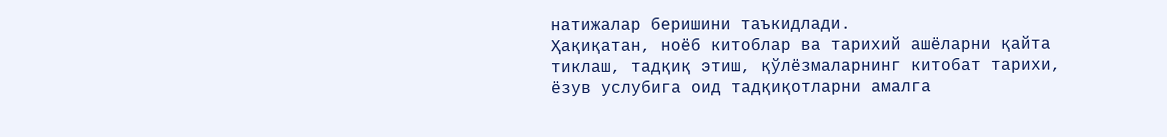натижалар беришини таъкидлади.
Ҳақиқатан, ноёб китоблар ва тарихий ашёларни қайта тиклаш, тадқиқ этиш, қўлёзмаларнинг китобат тарихи, ёзув услубига оид тадқиқотларни амалга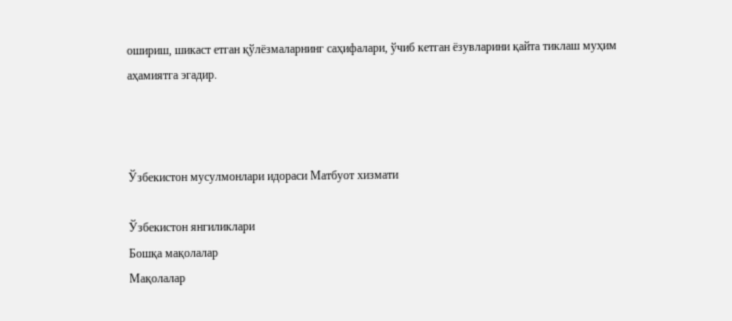ошириш, шикаст етган қўлёзмаларнинг саҳифалари, ўчиб кетган ёзувларини қайта тиклаш муҳим аҳамиятга эгадир.



Ўзбекистон мусулмонлари идораси Матбуот хизмати

Ўзбекистон янгиликлари
Бошқа мақолалар
Мақолалар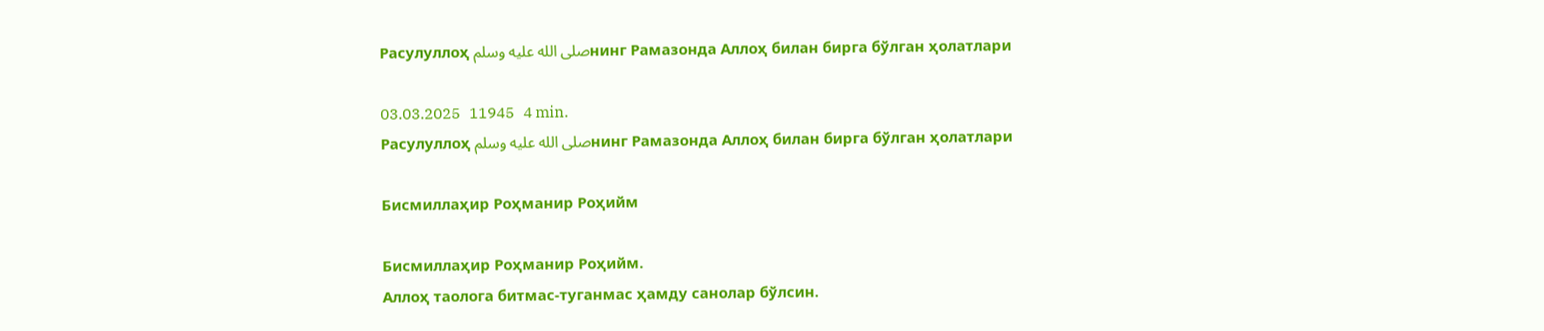Расулуллоҳ صلى الله عليه وسلمнинг Рамазонда Аллоҳ билан бирга бўлган ҳолатлари

03.03.2025   11945   4 min.
Расулуллоҳ صلى الله عليه وسلمнинг Рамазонда Аллоҳ билан бирга бўлган ҳолатлари

Бисмиллаҳир Роҳманир Роҳийм

Бисмиллаҳир Роҳманир Роҳийм.
Аллоҳ таолога битмас-туганмас ҳамду санолар бўлсин.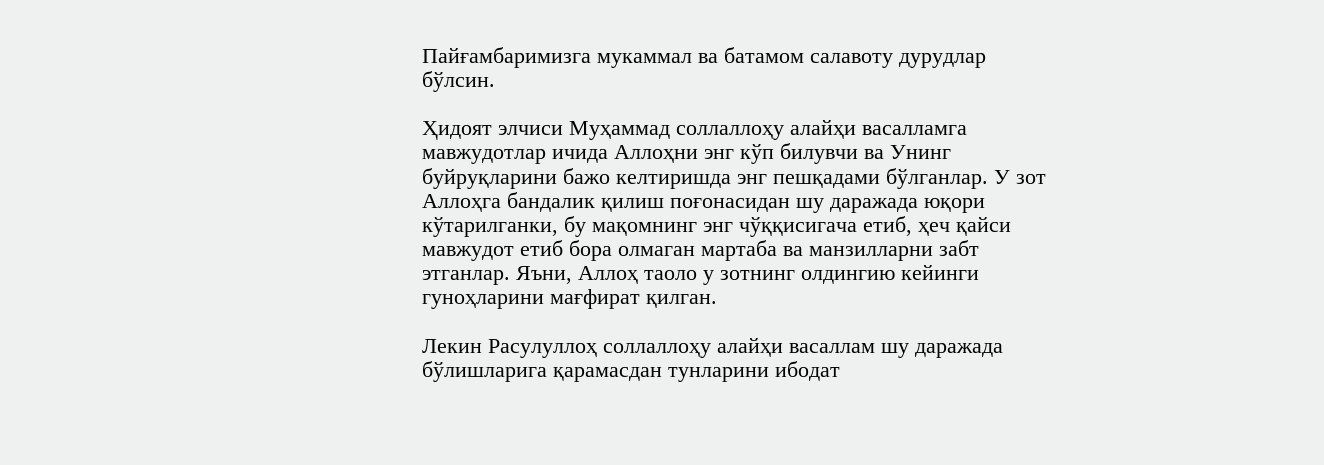Пайғамбаримизга мукаммал ва батамом салавоту дурудлар бўлсин.

Ҳидоят элчиси Муҳаммад соллаллоҳу алайҳи васалламга мавжудотлар ичида Аллоҳни энг кўп билувчи ва Унинг буйруқларини бажо келтиришда энг пешқадами бўлганлар. У зот Аллоҳга бандалик қилиш поғонасидан шу даражада юқори кўтарилганки, бу мақомнинг энг чўққисигача етиб, ҳеч қайси мавжудот етиб бора олмаган мартаба ва манзилларни забт этганлар. Яъни, Аллоҳ таоло у зотнинг олдингию кейинги гуноҳларини мағфират қилган.

Лекин Расулуллоҳ соллаллоҳу алайҳи васаллам шу даражада бўлишларига қарамасдан тунларини ибодат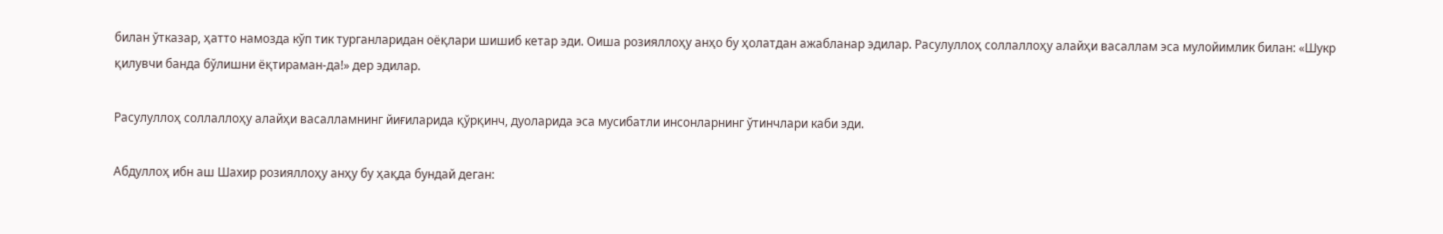билан ўтказар, ҳатто намозда кўп тик турганларидан оёқлари шишиб кетар эди. Оиша розияллоҳу анҳо бу ҳолатдан ажабланар эдилар. Расулуллоҳ соллаллоҳу алайҳи васаллам эса мулойимлик билан: «Шукр қилувчи банда бўлишни ёқтираман-да!» дер эдилар.

Расулуллоҳ соллаллоҳу алайҳи васалламнинг йиғиларида қўрқинч, дуоларида эса мусибатли инсонларнинг ўтинчлари каби эди.

Абдуллоҳ ибн аш Шахир розияллоҳу анҳу бу ҳақда бундай деган: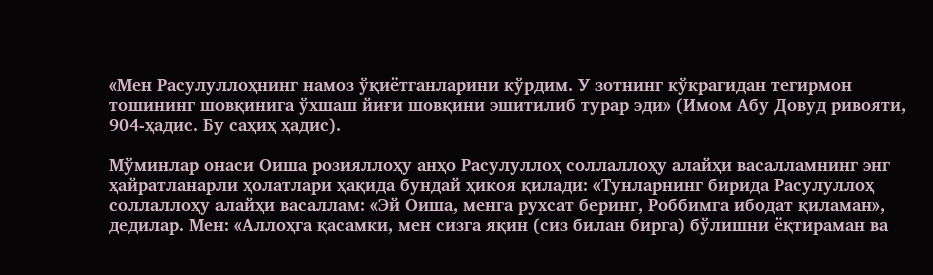«Мен Расулуллоҳнинг намоз ўқиётганларини кўрдим. У зотнинг кўкрагидан тегирмон тошининг шовқинига ўхшаш йиғи шовқини эшитилиб турар эди» (Имом Абу Довуд ривояти, 904-ҳадис. Бу саҳиҳ ҳадис).

Мўминлар онаси Оиша розияллоҳу анҳо Расулуллоҳ соллаллоҳу алайҳи васалламнинг энг ҳайратланарли ҳолатлари ҳақида бундай ҳикоя қилади: «Тунларнинг бирида Расулуллоҳ соллаллоҳу алайҳи васаллам: «Эй Оиша, менга рухсат беринг, Роббимга ибодат қиламан», дедилар. Мен: «Аллоҳга қасамки, мен сизга яқин (сиз билан бирга) бўлишни ёқтираман ва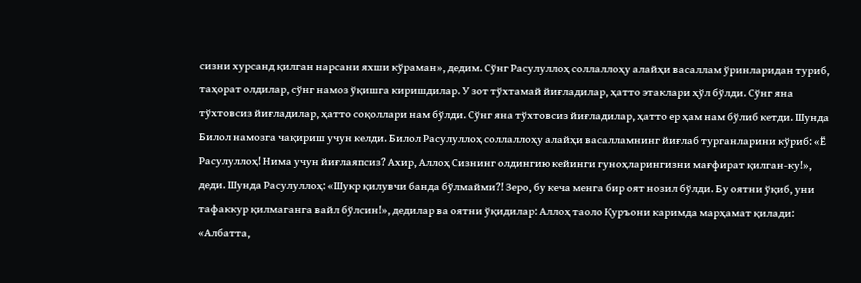сизни хурсанд қилган нарсани яхши кўраман», дедим. Сўнг Расулуллоҳ соллаллоҳу алайҳи васаллам ўринларидан туриб, таҳорат олдилар, сўнг намоз ўқишга киришдилар. У зот тўхтамай йиғладилар, ҳатто этаклари ҳўл бўлди. Сўнг яна тўхтовсиз йиғладилар, ҳатто соқоллари нам бўлди. Сўнг яна тўхтовсиз йиғладилар, ҳатто ер ҳам нам бўлиб кетди. Шунда Билол намозга чақириш учун келди. Билол Расулуллоҳ соллаллоҳу алайҳи васалламнинг йиғлаб турганларини кўриб: «Ё Расулуллоҳ! Нима учун йиғлаяпсиз? Ахир, Аллоҳ Сизнинг олдингию кейинги гуноҳларингизни мағфират қилган-ку!», деди. Шунда Расулуллоҳ: «Шукр қилувчи банда бўлмайми?! Зеро, бу кеча менга бир оят нозил бўлди. Бу оятни ўқиб, уни тафаккур қилмаганга вайл бўлсин!», дедилар ва оятни ўқидилар: Аллоҳ таоло Қуръони каримда марҳамат қилади: «Албатта,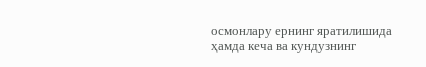осмонлару ернинг яратилишида ҳамда кеча ва кундузнинг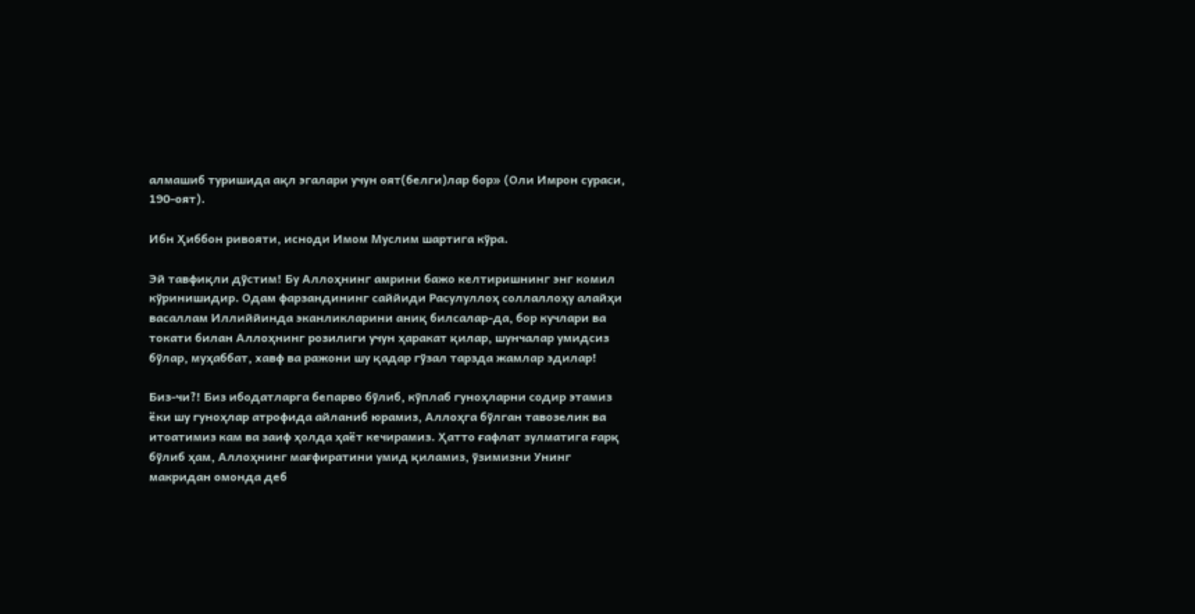алмашиб туришида ақл эгалари учун оят(белги)лар бор» (Оли Имрон сураси, 190-оят).

Ибн Ҳиббон ривояти, исноди Имом Муслим шартига кўра.

Эй тавфиқли дўстим! Бу Аллоҳнинг амрини бажо келтиришнинг энг комил кўринишидир. Одам фарзандининг саййиди Расулуллоҳ соллаллоҳу алайҳи васаллам Иллиййинда эканликларини аниқ билсалар-да, бор кучлари ва токати билан Аллоҳнинг розилиги учун ҳаракат қилар, шунчалар умидсиз бўлар, муҳаббат, хавф ва ражони шу қадар гўзал тарзда жамлар эдилар!

Биз-чи?! Биз ибодатларга бепарво бўлиб, кўплаб гуноҳларни содир этамиз ёки шу гуноҳлар атрофида айланиб юрамиз, Аллоҳга бўлган тавозелик ва итоатимиз кам ва заиф ҳолда ҳаёт кечирамиз. Ҳатто ғафлат зулматига ғарқ бўлиб ҳам, Аллоҳнинг мағфиратини умид қиламиз, ўзимизни Унинг макридан омонда деб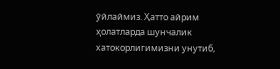ўйлаймиз. Ҳатто айрим ҳолатларда шунчалик хатокорлигимизни унутиб,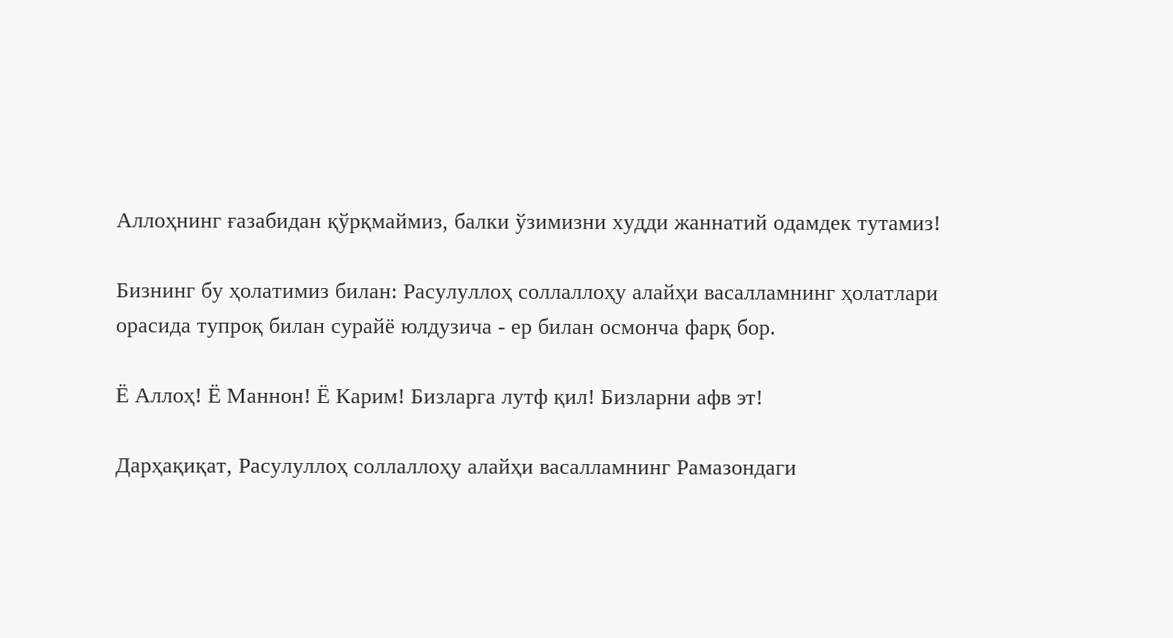Аллоҳнинг ғазабидан қўрқмаймиз, балки ўзимизни худди жаннатий одамдек тутамиз!

Бизнинг бу ҳолатимиз билан: Расулуллоҳ соллаллоҳу алайҳи васалламнинг ҳолатлари орасида тупроқ билан сурайё юлдузича - ер билан осмонча фарқ бор.

Ё Аллоҳ! Ё Маннон! Ё Карим! Бизларга лутф қил! Бизларни афв эт!

Дарҳақиқат, Расулуллоҳ соллаллоҳу алайҳи васалламнинг Рамазондаги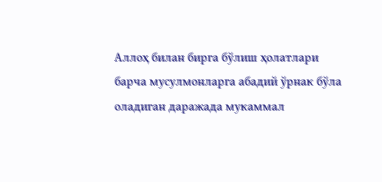Аллоҳ билан бирга бўлиш ҳолатлари барча мусулмонларга абадий ўрнак бўла оладиган даражада мукаммал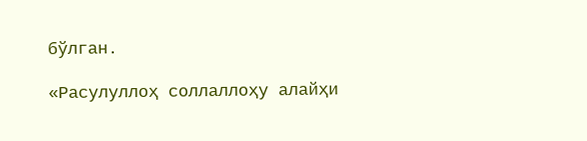бўлган.

«Расулуллоҳ соллаллоҳу алайҳи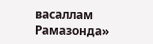васаллам Рамазонда»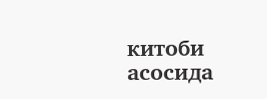китоби асосида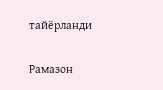тайёрланди

Рамазон